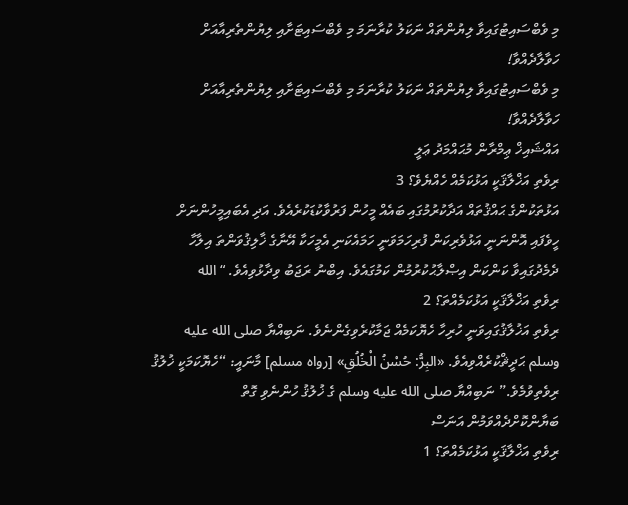މި ވެބްސައިޓުގައިވާ ލިޔުންތައް ނަކަލު ކުރާނަމަ މި ވެބްސައިޓަށާއި ލިޔުންތެރިއާއަށް ހަވާލާދެއްވާ!
މި ވެބްސައިޓުގައިވާ ލިޔުންތައް ނަކަލު ކުރާނަމަ މި ވެބްސައިޓަށާއި ލިޔުންތެރިއާއަށް ހަވާލާދެއްވާ!
އައްޝައިޚް ޢިމްރާން މުޙައްމަދު ޢަލީ
ރިވެތި އަޚްލާޤަކީ އަޅުކަމެއް ހެއްޔެވެ؟ 3
އަޅުތަކުންގެ ޙައްޤުތައް އަދާކުރުމުގައި ބައެއް މީހުން ފަރުވާކުޑަކުރެއެވެ. އަދި އެބައިމީހުންނަށް ހީވެފައި އޮންނަނީ އަޅުވެރިކަން ފުރިހަމަވަނީ ހަމައެކަނި އެމީހަކާ އޭނާގެ ޚާލިޤުވަންތަ އިލާހާ ދެމެދުގައިވާ ކަންކަން އިޞްލާޙުކުރުމުން ކަމުގައެވެ. އިބްނު ރަޖަބު ވިދާޅުވިއެވެ. “الله
ރިވެތި އަޚްލާޤަކީ އަޅުކަމެއްތަ؟ 2
ރިވެތި އަޚުލާޤުގައިވަނީ ހުރިހާ ހެޔޮކަމެއް ޖަމާކުރެވިގެންނެވެ. ނަބިއްޔާ صلى الله عليه وسلم ޙަދީޘްކުރެއްވިއެވެ. «البِرُّ: حُسْنُ الْخُلُقِ» [رواه مسلم] މާނައީ: “ހެޔޮކަމަކީ ޚުލުޤު ރިވެތިވުމެވެ.” ނަބިއްޔާ صلى الله عليه وسلم ގެ ޚުލުޤު ހުންނެވި ގޮތް ބަޔާންކޮށްދެއްވަމުން އަނަސް
ރިވެތި އަޚްލާޤަކީ އަޅުކަމެއްތަ؟ 1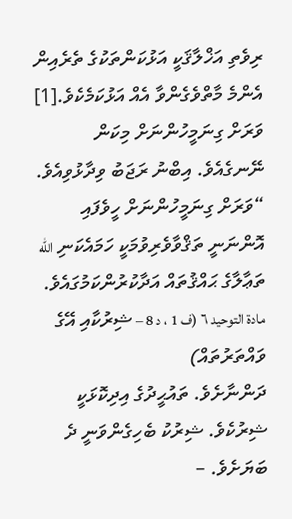ރިވެތި އަޚްލާޤަކީ އަޅުކަންތަކުގެ ތެރެއިން އެންމެ މާތްވެގެންވާ އެއް އަޅުކަމެކެވެ.[1] ވަރަށް ގިނަމީހުންނަށް މިކަން ނޭނގެއެވެ. އިބްނު ރަޖަބު ވިދާޅުވިއެވެ. “ވަރަށް ގިނަމީހުންނަށް ހީވެފައި އޮންނަނީ ތަޤްވާވެރިވުމަކީ ހަމައެކަނި الله ތަޢާލާގެ ޙައްޤުތައް އަދާކުރުންކަމުގައެވެ.
مادة التوحيد ٦ (ف 1 ، د 8 – ޝިރުކާއި އޭގެ ވައްތަރުތައް)
ދަންނާށެވެ. ތައުޙީދުގެ އިދިކޮޅަކީ ޝިރުކެވެ. ޝިރުކު ބެހިގެންވަނީ ދެ ބަޔަށެވެ. –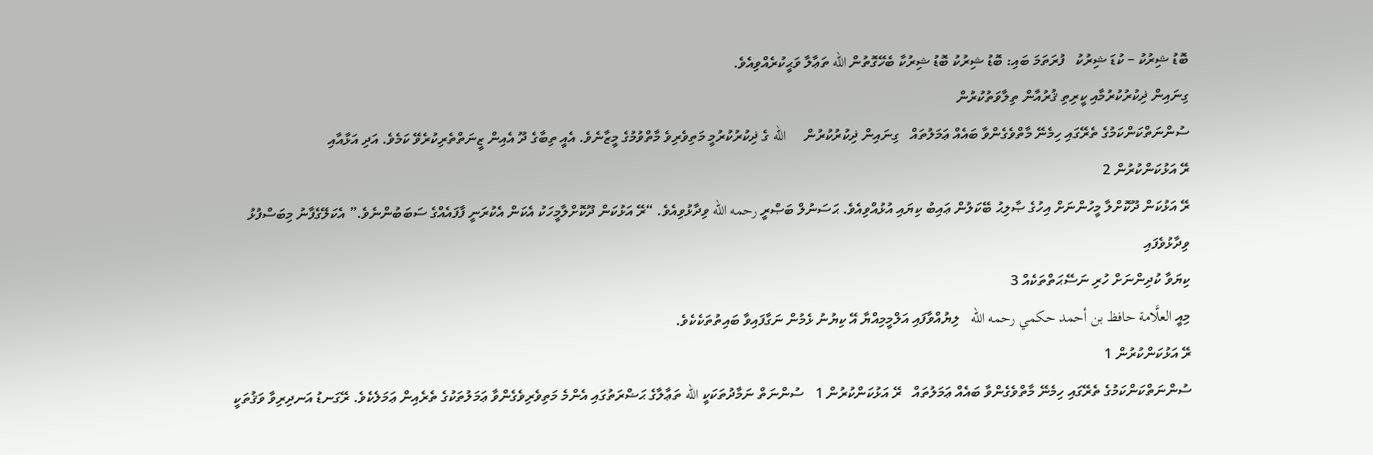ބޮޑު ޝިރުކު – ކުޑަ ޝިރުކު   ފުރަތަމަ ބައި: ބޮޑު ޝިރުކު ބޮޑު ޝިރުކާ ބެހޭގޮތުން الله ތަޢާލާ ވަޙީކުރެއްވިއެވެ.
ގިނައިން ޛިކުރުކުރުމާއި ކީރިތި ޤުރުއާން ތިލާވަތުކުރުން
ސުންނަތްކަންކަމުގެ ތެރޭގައި ހިމެނޭ މާތްވެގެންވާ ބައެއް ޢަމަލުތައް   ގިނައިން ޛިކުރުކުރުން     الله ގެ ޛިކުރުކުރުމީ މަތިވެރިވެ މާތްވުމުގެ މީޒާނެވެ. އެއީ ތިބާގެ ދޫ އެއިން ޒީނަތްތެރިކުރެވޭ ކަމެވެ. އަދި އަޅާއާއި
ރޭ އަޅުކަންކުރުން 2
ރޭ އަޅުކަން ދޫކޮށްލާ މީހުންނަށް އިހުގެ ޞާލިޙު ބޭކަލުން ޢައިބު ކިޔައި އުޅުއްވިއެވެ. ޙަސަނުލް ބަޞްރީ رحمه الله ވިދާޅުވިއެވެ. “ރޭ އަޅުކަން ދޫކޮށްލާމީހަކު އެކަން އެކުރަނީ ފާފައެއްގެ ސަބަބުންނެވެ.” އެކަލޭގެފާނު މިބަސްފުޅު ވިދާޅުވެފައި
ކިޔަވާ ކުދިންނަށް ހުރި ނަސޭޙަތްތަކެއް 3
މިއީ العلَّامة حافظ بن أحمد حكمي رحمه الله   ލިޔުއްވާފައި އަލްމީމިއްޔާ އޭ ކިޔުނު ޅެމުން ނަގާފައިވާ ބައިތުތަކެކެވެ.
ރޭ އަޅުކަންކުރުން 1
ސުންނަތްކަންކަމުގެ ތެރޭގައި ހިމެނޭ މާތްވެގެންވާ ބައެއް ޢަމަލުތައް   ރޭ އަޅުކަންކުރުން 1   ސުންނަތް ނަމާދުތަކަކީ الله ތަޢާލާގެ ޙަޟްރަތުގައި އެންމެ މަތިވެރިވެގެންވާ ޢަމަލުތަކުގެ ތެރެއިން ޢަމަލެކެވެ. ރޭގަނޑު އަނދިރިވާ ވަޤުތަކީ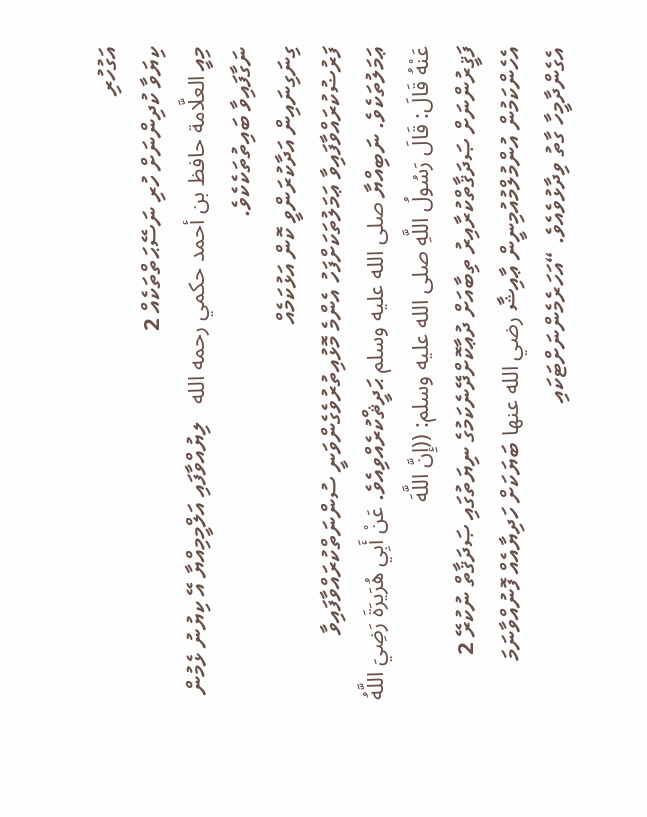އަގުހުރި
ކިޔަވާ ކުދިންނަށް ހުރި ނަސޭޙަތްތަކެއް 2
މިއީ العلَّامة حافظ بن أحمد حكمي رحمه الله   ލިޔުއްވާފައި އަލްމީމިއްޔާ އޭ ކިޔުނު ޅެމުން ނަގާފައިވާ ބައިތުތަކެކެވެ.
ގިނަގިނައިން އަދާކުރަންވީ ކޮން އަޅުކަމެއް
ފަރުޟުކުރައްވާފައިވާ ޢަމަލުތަކަށްފަހު އެންމެ މޮޅުއިތުރުވެގެންވަނީ ސުންނަތްކުރައްވާފައިވާ ޢަމަލުތަކެވެ. ނަބިއްޔާ صلى الله عليه وسلم ޙަދީޘްކުރެއްވިއެވެ. عَنْ أَبِي هُرَيرَةَ رَضِيَ اللَّهُ عَنْهُ قَالَ: قَالَ رَسُولُ اللَّهِ صلى الله عليه وسلم: ((إِنَّ اللَّهَ
ފަޤީރުންނަށް ޞަދަޤާތްކުރާއިރު ތިބާއަށް ދުޢާކޮށްދޭނެކަމުގެ ނިޔަތުގައި ޞަދަޤާތް ނުކުރޭ 2
އެހެންކަމުން އުންމުލްމުއުމިނީން ޢާއިޝާ رضي الله عنها ބަޔަކަށް ހަދިޔާއެއް ފޮނުއްވާނަމަ އެގެންދާމީހާ ގާތު ވިދާޅުވެއެވެ. “އަހަރެމެންނަށްޓަކައި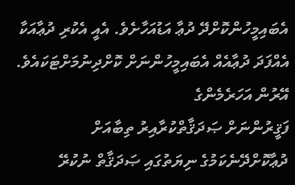އެބައިމީހުންކޮށްދޭ ދުޢާ އަޑުއަހާށެވެ. އެއީ އެކުރި ދުޢާއަކާ އެއްފަދަ ދުޢާއެއް އެބައިމީހުންނަށް ކޮށްދިނުމަށްޓަކައެވެ. އޭރުން އަހަރެމެންގެ
ފަޤީރުންނަށް ޞަދަޤާތްކުރާއިރު ތިބާއަށް ދުޢާކޮށްދޭނެކަމުގެ ނިޔަތުގައި ޞަދަޤާތް ނުކުރޭ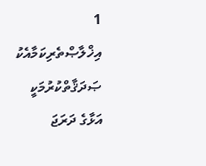1
އިޚްލާޞްތެރިކަމާއެކު ޞަދަޤާތްކުރުމަކީ އަޅާގެ ދަރަޖަ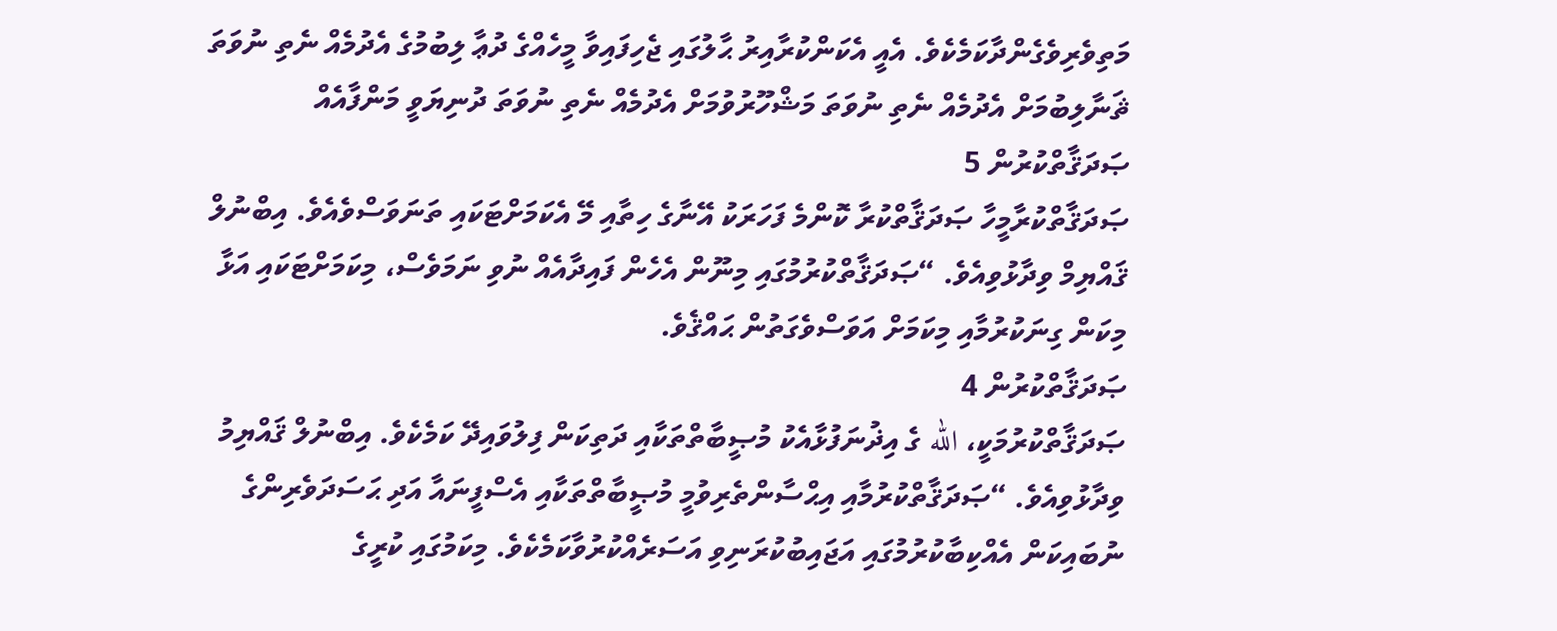މަތިވެރިވެގެންދާކަމެކެވެ. އެއީ އެކަންކުރާއިރު ޙާލުގައި ޖެހިފައިވާ މީހެއްގެ ދުޢާ ލިބުމުގެ އެދުމެއް ނެތި ނުވަތަ ޘަނާލިބުމަށް އެދުމެއް ނެތި ނުވަތަ މަޝްހޫރުވުމަށް އެދުމެއް ނެތި ނުވަތަ ދުނިޔަވީ މަންފާއެއް
ޞަދަޤާތްކުރުން 5
ޞަދަޤާތްކުރާމީހާ ޞަދަޤާތްކުރާ ކޮންމެ ފަހަރަކު އޭނާގެ ހިތާއި މޭ އެކަމަށްޓަކައި ތަނަވަސްވެއެވެ. އިބްނުލް ޤައްޔިމް ވިދާޅުވިއެވެ. “ޞަދަޤާތްކުރުމުގައި މިނޫން އެހެން ފައިދާއެއް ނުވި ނަމަވެސް، މިކަމަށްޓަކައި އަޅާ މިކަން ގިނަކުރުމާއި މިކަމަށް އަވަސްވެގަތުން ޙައްޤެވެ.
ޞަދަޤާތްކުރުން 4
ޞަދަޤާތްކުރުމަކީ، الله ގެ އިޛުނަފުޅާއެކު މުޞީބާތްތަކާއި ދަތިކަން ފިލުވައިދޭ ކަމެކެވެ. އިބްނުލް ޤައްޔިމު ވިދާޅުވިއެވެ. “ޞަދަޤާތްކުރުމާއި އިޙްސާންތެރިވުމީ މުޞީބާތްތަކާއި އެސްފީނައާ އަދި ޙަސަދަވެރިންގެ ނުބައިކަން އެއްކިބާކުރުމުގައި އަޖައިބުކުރަނިވި އަސަރެއްކުރުވާކަމެކެވެ. މިކަމުގައި ކުރީގެ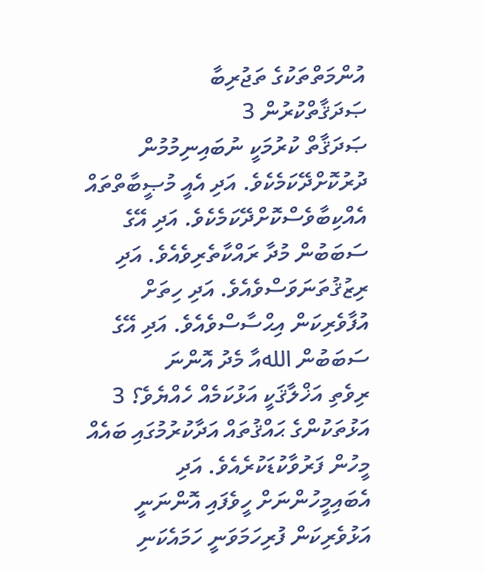އުންމަތްތަކުގެ ތަޖުރިބާ
ޞަދަޤާތްކުރުން 3
ޞަދަޤާތް ކުރުމަކީ ނުބައިނިމުމުން ދުރުކޮށްދޭކަމެކެވެ. އަދި އެއީ މުޞީބާތްތައް އެއްކިބާވެސްކޮށްދޭކަމެކެވެ. އަދި އޭގެ ސަބަބުން މުދާ ރައްކާތެރިވެއެވެ. އަދި ރިޒުޤުތަނަވަސްވެއެވެ. އަދި ހިތަށް އުފާވެރިކަން އިޙްސާސްވެއެވެ. އަދި އޭގެ ސަބަބުން اللهއާ މެދު އޮންނަ
ރިވެތި އަޚްލާޤަކީ އަޅުކަމެއް ހެއްޔެވެ؟ 3
އަޅުތަކުންގެ ޙައްޤުތައް އަދާކުރުމުގައި ބައެއް މީހުން ފަރުވާކުޑަކުރެއެވެ. އަދި އެބައިމީހުންނަށް ހީވެފައި އޮންނަނީ އަޅުވެރިކަން ފުރިހަމަވަނީ ހަމައެކަނި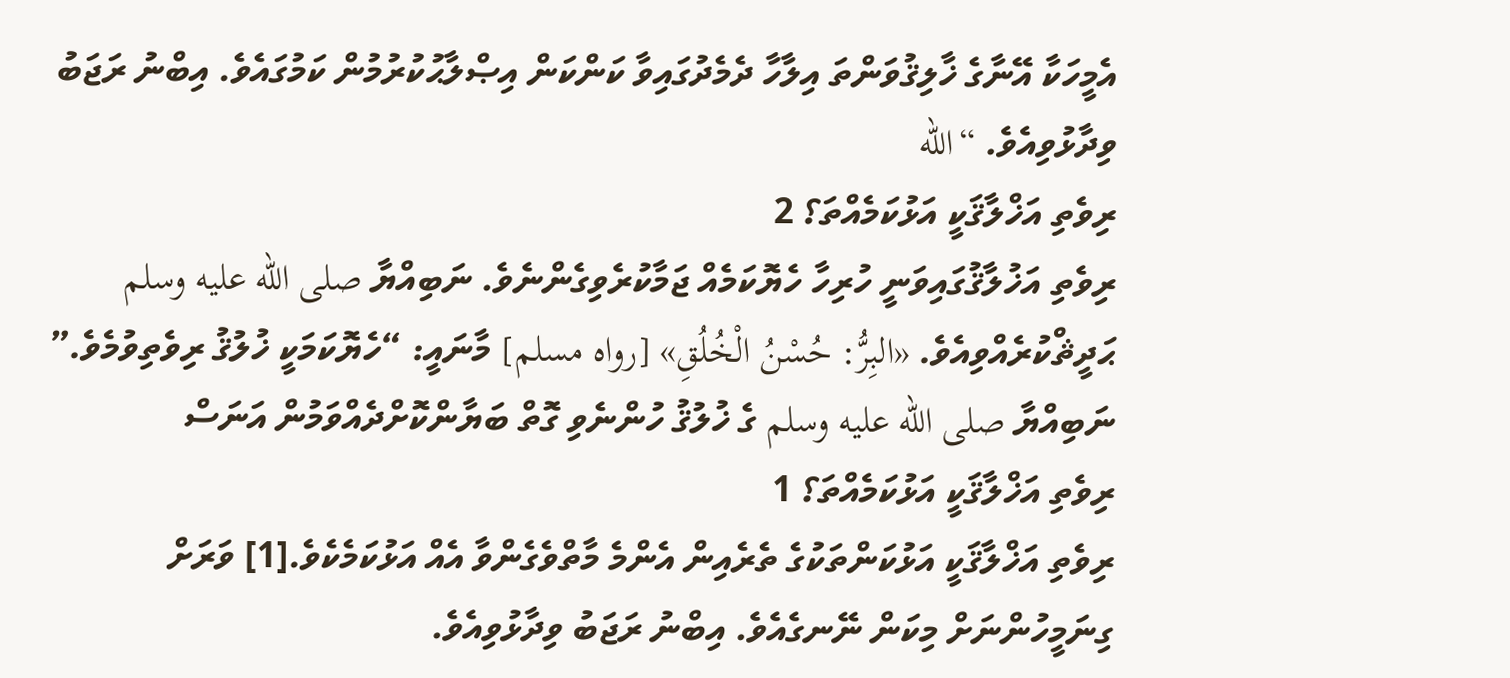އެމީހަކާ އޭނާގެ ޚާލިޤުވަންތަ އިލާހާ ދެމެދުގައިވާ ކަންކަން އިޞްލާޙުކުރުމުން ކަމުގައެވެ. އިބްނު ރަޖަބު ވިދާޅުވިއެވެ. “الله
ރިވެތި އަޚްލާޤަކީ އަޅުކަމެއްތަ؟ 2
ރިވެތި އަޚުލާޤުގައިވަނީ ހުރިހާ ހެޔޮކަމެއް ޖަމާކުރެވިގެންނެވެ. ނަބިއްޔާ صلى الله عليه وسلم ޙަދީޘްކުރެއްވިއެވެ. «البِرُّ: حُسْنُ الْخُلُقِ» [رواه مسلم] މާނައީ: “ހެޔޮކަމަކީ ޚުލުޤު ރިވެތިވުމެވެ.” ނަބިއްޔާ صلى الله عليه وسلم ގެ ޚުލުޤު ހުންނެވި ގޮތް ބަޔާންކޮށްދެއްވަމުން އަނަސް
ރިވެތި އަޚްލާޤަކީ އަޅުކަމެއްތަ؟ 1
ރިވެތި އަޚްލާޤަކީ އަޅުކަންތަކުގެ ތެރެއިން އެންމެ މާތްވެގެންވާ އެއް އަޅުކަމެކެވެ.[1] ވަރަށް ގިނަމީހުންނަށް މިކަން ނޭނގެއެވެ. އިބްނު ރަޖަބު ވިދާޅުވިއެވެ.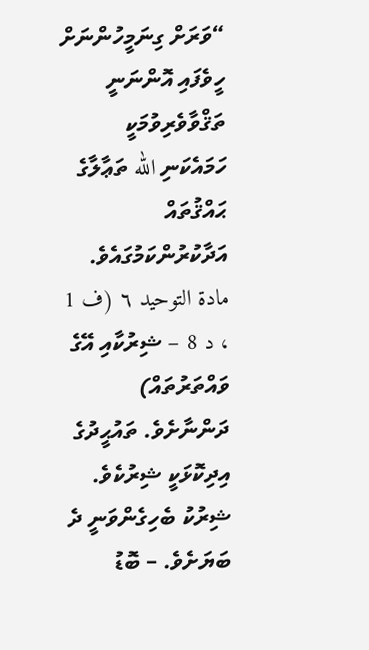“ވަރަށް ގިނަމީހުންނަށް ހީވެފައި އޮންނަނީ ތަޤްވާވެރިވުމަކީ ހަމައެކަނި الله ތަޢާލާގެ ޙައްޤުތައް އަދާކުރުންކަމުގައެވެ.
مادة التوحيد ٦ (ف 1 ، د 8 – ޝިރުކާއި އޭގެ ވައްތަރުތައް)
ދަންނާށެވެ. ތައުޙީދުގެ އިދިކޮޅަކީ ޝިރުކެވެ. ޝިރުކު ބެހިގެންވަނީ ދެ ބަޔަށެވެ. – ބޮޑު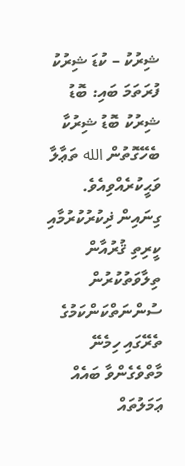ޝިރުކު – ކުޑަ ޝިރުކު   ފުރަތަމަ ބައި: ބޮޑު ޝިރުކު ބޮޑު ޝިރުކާ ބެހޭގޮތުން الله ތަޢާލާ ވަޙީކުރެއްވިއެވެ.
ގިނައިން ޛިކުރުކުރުމާއި ކީރިތި ޤުރުއާން ތިލާވަތުކުރުން
ސުންނަތްކަންކަމުގެ ތެރޭގައި ހިމެނޭ މާތްވެގެންވާ ބައެއް ޢަމަލުތައް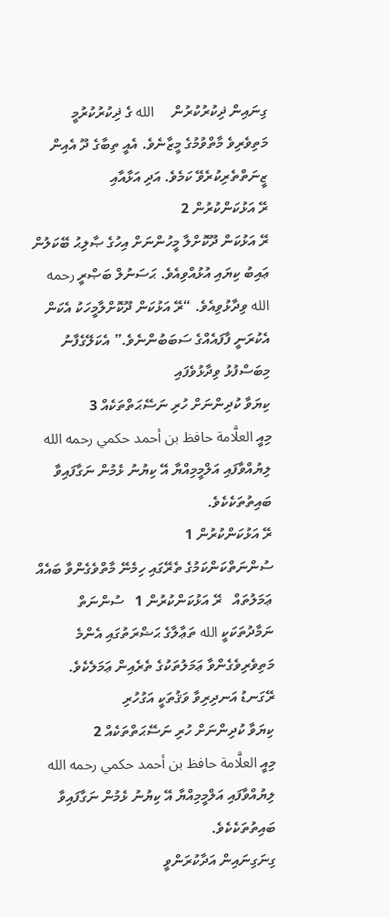ގިނައިން ޛިކުރުކުރުން     الله ގެ ޛިކުރުކުރުމީ މަތިވެރިވެ މާތްވުމުގެ މީޒާނެވެ. އެއީ ތިބާގެ ދޫ އެއިން ޒީނަތްތެރިކުރެވޭ ކަމެވެ. އަދި އަޅާއާއި
ރޭ އަޅުކަންކުރުން 2
ރޭ އަޅުކަން ދޫކޮށްލާ މީހުންނަށް އިހުގެ ޞާލިޙު ބޭކަލުން ޢައިބު ކިޔައި އުޅުއްވިއެވެ. ޙަސަނުލް ބަޞްރީ رحمه الله ވިދާޅުވިއެވެ. “ރޭ އަޅުކަން ދޫކޮށްލާމީހަކު އެކަން އެކުރަނީ ފާފައެއްގެ ސަބަބުންނެވެ.” އެކަލޭގެފާނު މިބަސްފުޅު ވިދާޅުވެފައި
ކިޔަވާ ކުދިންނަށް ހުރި ނަސޭޙަތްތަކެއް 3
މިއީ العلَّامة حافظ بن أحمد حكمي رحمه الله   ލިޔުއްވާފައި އަލްމީމިއްޔާ އޭ ކިޔުނު ޅެމުން ނަގާފައިވާ ބައިތުތަކެކެވެ.
ރޭ އަޅުކަންކުރުން 1
ސުންނަތްކަންކަމުގެ ތެރޭގައި ހިމެނޭ މާތްވެގެންވާ ބައެއް ޢަމަލުތައް   ރޭ އަޅުކަންކުރުން 1   ސުންނަތް ނަމާދުތަކަކީ الله ތަޢާލާގެ ޙަޟްރަތުގައި އެންމެ މަތިވެރިވެގެންވާ ޢަމަލުތަކުގެ ތެރެއިން ޢަމަލެކެވެ. ރޭގަނޑު އަނދިރިވާ ވަޤުތަކީ އަގުހުރި
ކިޔަވާ ކުދިންނަށް ހުރި ނަސޭޙަތްތަކެއް 2
މިއީ العلَّامة حافظ بن أحمد حكمي رحمه الله   ލިޔުއްވާފައި އަލްމީމިއްޔާ އޭ ކިޔުނު ޅެމުން ނަގާފައިވާ ބައިތުތަކެކެވެ.
ގިނަގިނައިން އަދާކުރަންވީ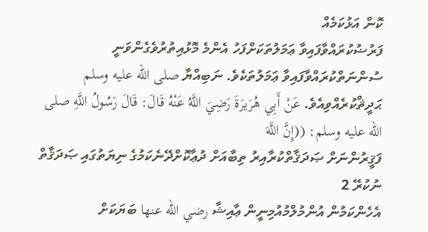ކޮން އަޅުކަމެއް
ފަރުޟުކުރައްވާފައިވާ ޢަމަލުތަކަށްފަހު އެންމެ މޮޅުއިތުރުވެގެންވަނީ ސުންނަތްކުރައްވާފައިވާ ޢަމަލުތަކެވެ. ނަބިއްޔާ صلى الله عليه وسلم ޙަދީޘްކުރެއްވިއެވެ. عَنْ أَبِي هُرَيرَةَ رَضِيَ اللَّهُ عَنْهُ قَالَ: قَالَ رَسُولُ اللَّهِ صلى الله عليه وسلم: ((إِنَّ اللَّهَ
ފަޤީރުންނަށް ޞަދަޤާތްކުރާއިރު ތިބާއަށް ދުޢާކޮށްދޭނެކަމުގެ ނިޔަތުގައި ޞަދަޤާތް ނުކުރޭ 2
އެހެންކަމުން އުންމުލްމުއުމިނީން ޢާއިޝާ رضي الله عنها ބަޔަކަށް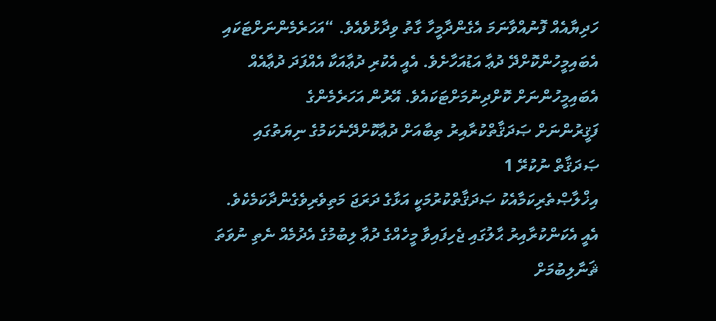ހަދިޔާއެއް ފޮނުއްވާނަމަ އެގެންދާމީހާ ގާތު ވިދާޅުވެއެވެ. “އަހަރެމެންނަށްޓަކައި އެބައިމީހުންކޮށްދޭ ދުޢާ އަޑުއަހާށެވެ. އެއީ އެކުރި ދުޢާއަކާ އެއްފަދަ ދުޢާއެއް އެބައިމީހުންނަށް ކޮށްދިނުމަށްޓަކައެވެ. އޭރުން އަހަރެމެންގެ
ފަޤީރުންނަށް ޞަދަޤާތްކުރާއިރު ތިބާއަށް ދުޢާކޮށްދޭނެކަމުގެ ނިޔަތުގައި ޞަދަޤާތް ނުކުރޭ 1
އިޚްލާޞްތެރިކަމާއެކު ޞަދަޤާތްކުރުމަކީ އަޅާގެ ދަރަޖަ މަތިވެރިވެގެންދާކަމެކެވެ. އެއީ އެކަންކުރާއިރު ޙާލުގައި ޖެހިފައިވާ މީހެއްގެ ދުޢާ ލިބުމުގެ އެދުމެއް ނެތި ނުވަތަ ޘަނާލިބުމަށް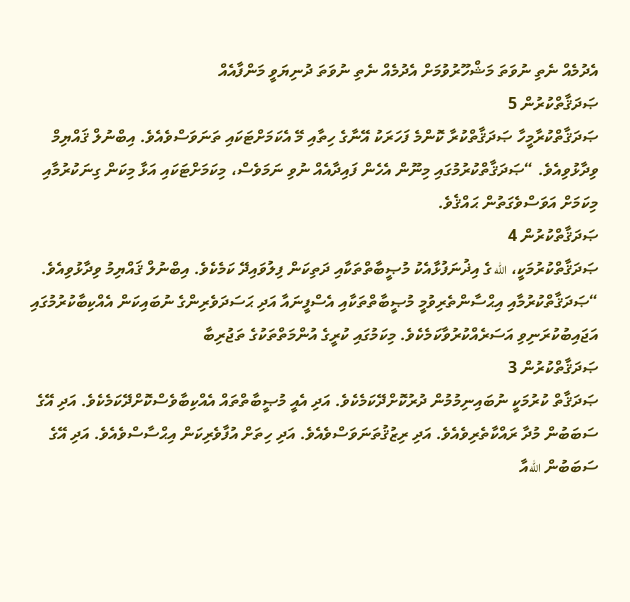އެދުމެއް ނެތި ނުވަތަ މަޝްހޫރުވުމަށް އެދުމެއް ނެތި ނުވަތަ ދުނިޔަވީ މަންފާއެއް
ޞަދަޤާތްކުރުން 5
ޞަދަޤާތްކުރާމީހާ ޞަދަޤާތްކުރާ ކޮންމެ ފަހަރަކު އޭނާގެ ހިތާއި މޭ އެކަމަށްޓަކައި ތަނަވަސްވެއެވެ. އިބްނުލް ޤައްޔިމް ވިދާޅުވިއެވެ. “ޞަދަޤާތްކުރުމުގައި މިނޫން އެހެން ފައިދާއެއް ނުވި ނަމަވެސް، މިކަމަށްޓަކައި އަޅާ މިކަން ގިނަކުރުމާއި މިކަމަށް އަވަސްވެގަތުން ޙައްޤެވެ.
ޞަދަޤާތްކުރުން 4
ޞަދަޤާތްކުރުމަކީ، الله ގެ އިޛުނަފުޅާއެކު މުޞީބާތްތަކާއި ދަތިކަން ފިލުވައިދޭ ކަމެކެވެ. އިބްނުލް ޤައްޔިމު ވިދާޅުވިއެވެ. “ޞަދަޤާތްކުރުމާއި އިޙްސާންތެރިވުމީ މުޞީބާތްތަކާއި އެސްފީނައާ އަދި ޙަސަދަވެރިންގެ ނުބައިކަން އެއްކިބާކުރުމުގައި އަޖައިބުކުރަނިވި އަސަރެއްކުރުވާކަމެކެވެ. މިކަމުގައި ކުރީގެ އުންމަތްތަކުގެ ތަޖުރިބާ
ޞަދަޤާތްކުރުން 3
ޞަދަޤާތް ކުރުމަކީ ނުބައިނިމުމުން ދުރުކޮށްދޭކަމެކެވެ. އަދި އެއީ މުޞީބާތްތައް އެއްކިބާވެސްކޮށްދޭކަމެކެވެ. އަދި އޭގެ ސަބަބުން މުދާ ރައްކާތެރިވެއެވެ. އަދި ރިޒުޤުތަނަވަސްވެއެވެ. އަދި ހިތަށް އުފާވެރިކަން އިޙްސާސްވެއެވެ. އަދި އޭގެ ސަބަބުން اللهއާ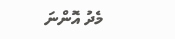މެދު އޮންނަ